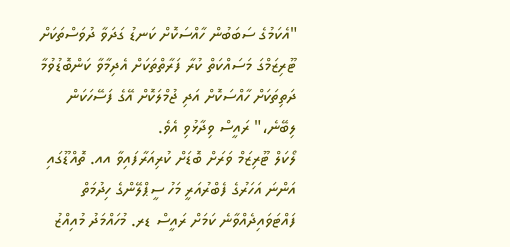"އެކަމުގެ ސަބަބުން ހާއްސަކޮށް ކަނޑު ގަދަވާ ދުވަސްތަކަށް ޓޫރިޒަމްގަ މަސައްކަތް ކުރާ ފަރާތްތަކަށް އެދިމާވާ ކަންބޮޑުވުމާ ދަތިތަކަށް ހާއްސަކޮށް އަދި ޖުމްލަކޮށް އޭގެ ފަސޭހަކަން ލިބޭނެ،" ރައީސް ވިދާޅުވި އެވެ.
ލޯކަލް ޓޫރިޒަމް ވަރަށް ބޮޑަށް ކުރިއަރާފައިވާ އއ. ތޮއްޑޫގައި އަންނަ އަހަރުގެ ފެބްރުއަރީ މަހު ސީޕްލޭންގެ ހިދުމަތް ފައްޓަވައިދެއްވާނެ ކަމަށް ރައީސް ޑރ. މުހައްމަދު މުއިއްޒު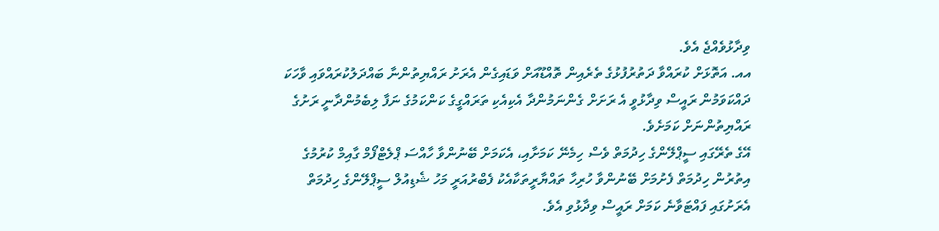ވިދާޅުވެއްޖެ އެވެ.
އއ. އަތޮޅަށް ކުރައްވާ ދަތުރުފުޅުގެ ތެރެއިން ތޮއްޑޫއަށް ވަޑައިގެން އެރަށު ރައްޔިތުންނާ ބައްދަލުކުރައްވައި ވާހަކަ ދައްކަވަމުން ރައީސް ވިދާޅުވީ އެ ރަށަށް ގެންނަމުންދާ އެކިއެކި ތަރައްގީގެ ކަންކަމުގެ ނަފާ ލިބެމުންދާނީ ރަށުގެ ރައްޔިތުންނަށް ކަމަށެވެ.
އޭގެ ތެރޭގައި ސީޕްލޭންގެ ހިދުމަތް ވެސް ހިމެނޭ ކަމަށާއި، އެކަމަށް ބޭނުންވާ ހާއްސަ ޕްލެޓްފޯމް ގާއިމް ކުރުމުގެ އިތުރުން ހިދުމަތް ފެށުމަށް ބޭނުންވާ ހުރިހާ ތައްޔާރީތަކާއެކު ފެބްރުއަރީ މަހު ޝެޑިއުލް ސީޕްލޭންގެ ހިދުމަތް އެރަށުގައި ފައްޓަވާނެ ކަމަށް ރައީސް ވިދާޅުވި އެވެ.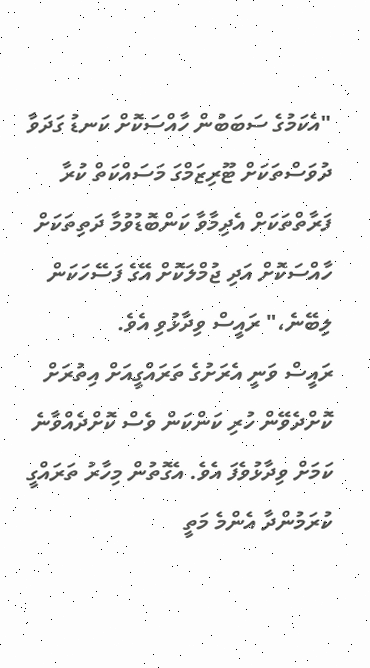"އެކަމުގެ ސަބަބުން ހާއްސަކޮށް ކަނޑު ގަދަވާ ދުވަސްތަކަށް ޓޫރިޒަމްގަ މަސައްކަތް ކުރާ ފަރާތްތަކަށް އެދިމާވާ ކަންބޮޑުވުމާ ދަތިތަކަށް ހާއްސަކޮށް އަދި ޖުމްލަކޮށް އޭގެ ފަސޭހަކަން ލިބޭނެ،" ރައީސް ވިދާޅުވި އެވެ.
ރައީސް ވަނީ އެރަށުގެ ތަރައްގީއަށް އިތުރަށް ކޮށްދެވޭން ހުރި ކަންކަން ވެސް ކޮށްދެއްވާނެ ކަމަށް ވިދާޅުވެފަ އެވެ. އެގޮތުން މިހާރު ތަރައްގީ ކުރަމުންދާ އެންމެ މަތީ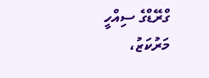ގްރޭޑްގެ ސިއްހީ މަރުކަޒު،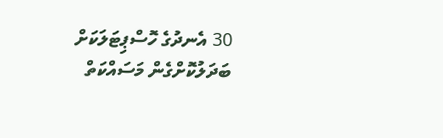30 އެނދުގެ ހޮސްޕިޓަލަކަށް ބަދަލުކޮށްގެން މަސައްކަތް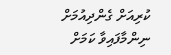ކުރިއަށް ގެންދިއުމަށް ނިންމާފައިވާ ކަމަށް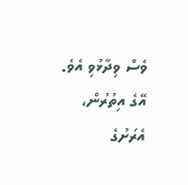ވެސް ވިދާޅުވި އެވެ.
އޭގެ އިތުރުން، އެރަށުގެ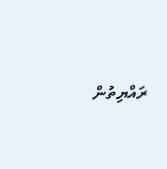ރައްޔިތުން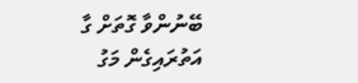ބޭނުންވާ ގޮތަށް ގާ އަތުރައިގެން މަގު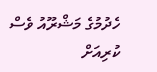ހެދުމުގެ މަޝްރޫއު ވެސް ކުރިއަށް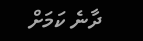ދާނެ ކަމަށް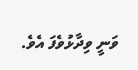ވަނީ ވިދާޅުވެފަ އެވެ.